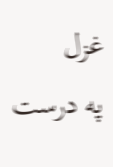غزل
په درست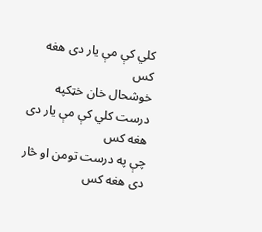کلي کې مې يار دی هغه کس
خوشحال خان خټکپه درست کلي کې مې يار دی هغه کس
چې په درست تومن او څار دی هغه کس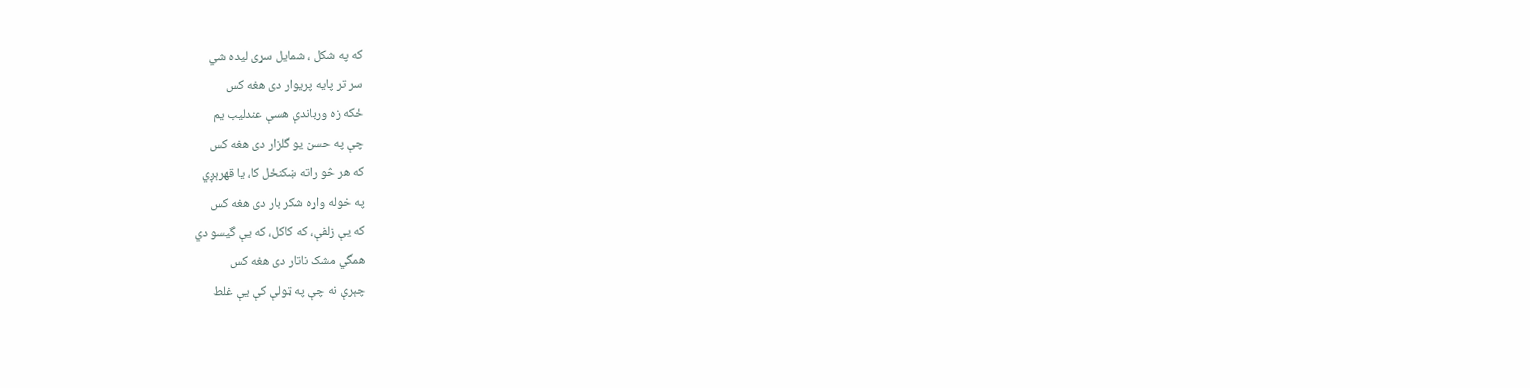که په شکل ، شمايل سړی ليده شي
سر تر پايه پريوار دی هغه کس
ځکه زه ورباندې هسې عندليب يم
چې په حسن يو گلزار دی هغه کس
که هر څو راته ښکنځل کا، يا قهرېږي
په خوله واړه شکر بار دی هغه کس
که يې زلفې، که کاکل، که يې گيسو دي
همگي مشک ناتار دی هغه کس
چېرې نه چې په ټولې کې يې غلط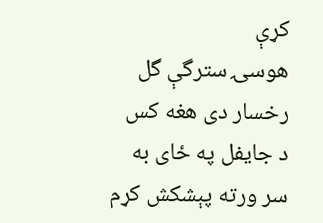کړې
هوسۍ سترگې گل رخسار دی هغه کس
د جايفل په ځای به سر ورته پېشکش کړم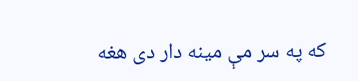که په سر مې مينه دار دی هغه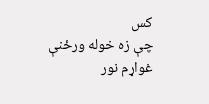کس
چې زه خوله ورځنې غواړم نور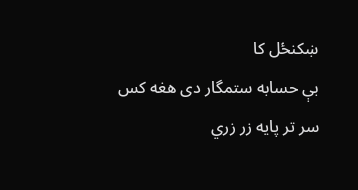ښکنځل کا
بې حسابه ستمگار دی هغه کس
سر تر پايه زر زري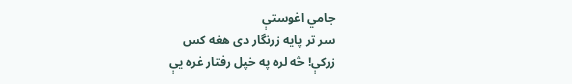جامي اغوستې
سر تر پايه زرنگار دی هغه کس
زرکې! څه لره په خپل رفتار غره يې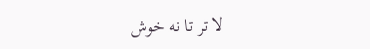لا تر تا نه خوش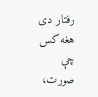رفتار دی هغه کس
چې صورت،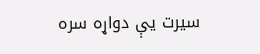سيرت يې دواړه سره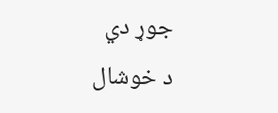جوړ دي
د خوشال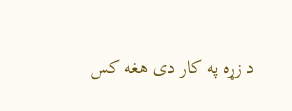د زړه په کار دی هغه کس